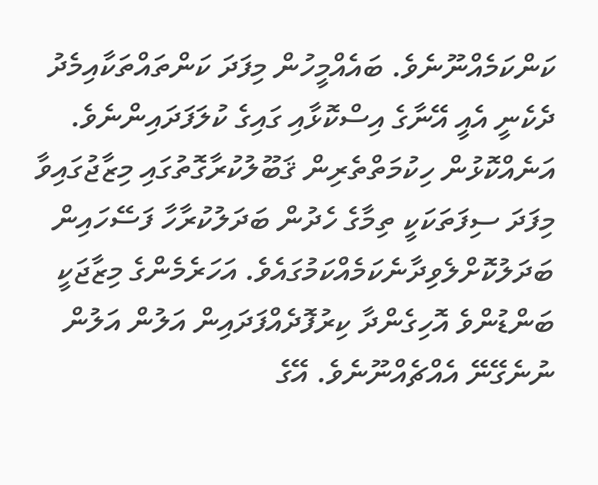ކަންކަމެއްނޫނެވެ. ބައެއްމީހުން މިފަދަ ކަންތައްތަކާއިމެދު ދެކެނީ އެއީ އޭނާގެ އިސްކޮޅާއި ގައިގެ ކުލަފަދައިންނެވެ. އަނެއްކޮޅުން ހިކުމަތްތެރިން ޤަބޫލުކުރާގޮތުގައި މިޒާޖުގައިވާ މިފަދަ ސިފަތަކަކީ ތިމާގެ ހެދުން ބަދަލުކުރާހާ ފަސޭހައިން ބަދަލުކޮށްލެވިދާނެކަމެއްކަމުގައެވެ. އަހަރެމެންގެ މިޒާޖަކީ ބަންޑުންވެ އޮހިގެންދާ ކިރުފޮދެއްފަދައިން އަލުން އަލުން ނުނެގޭނޭ އެއްޗެއްނޫނެވެ. އޭގެ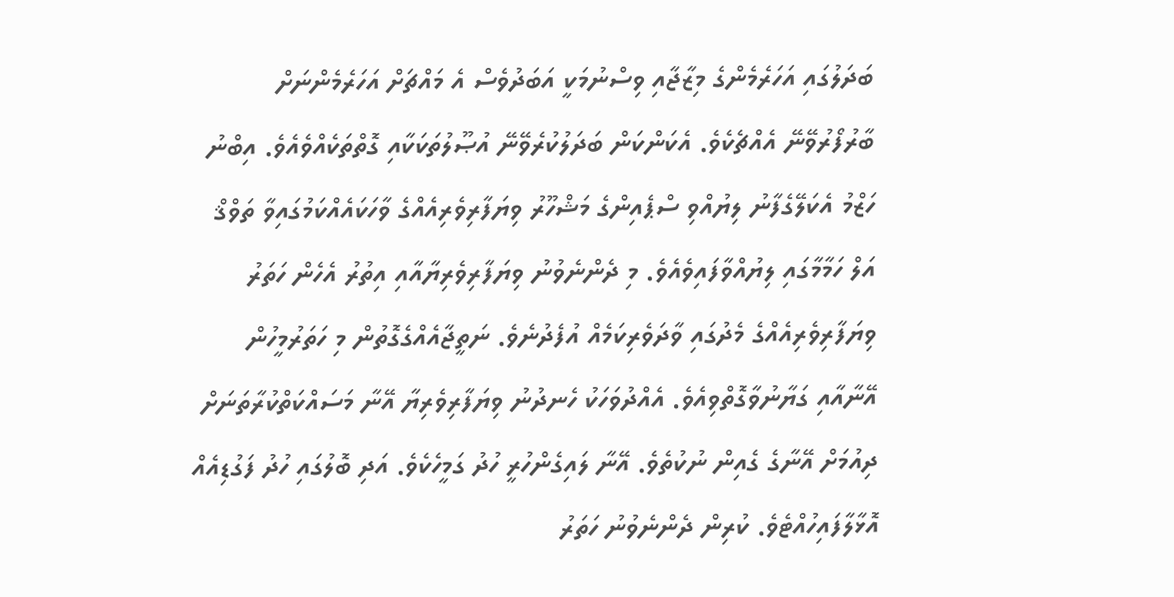ބަދަލުގައި އަހަރެމެންގެ މިޒާޖާއި ވިސްނުމަކީ އަބަދުވެސް އެ މައްޗަށް އަހަރެމެންނަށް ބާރުފޯރުވޭނޭ އެއްޗެކެވެ. އެކަންކަން ބަދަލުކުރެވޭނޭ އުޞޫލުތަކަކާއި ގޮތްތަކެއްވެއެވެ. އިބްނު ހަޒްމު އެކަލޭގެފާނު ލިޔުއްވި ސްޕެއިންގެ މަޝްހޫރު ވިޔަފާރިވެރިއެއްގެ ވާހަކައެއްކަމުގައިވާ ތަވްޤް އަލް ހަމާމާގައި ލިޔުއްވާފައިވެއެވެ. މި ދެންނެވުނު ވިޔަފާރިވެރިޔާއާއި އިތުރު އެހެން ހަތަރު ވިޔަފާރިވެރިއެއްގެ މެދުގައި ވާދަވެރިކަމެއް އުފެދުނެވެ. ނަތީޖާއެއްގެގޮތުން މި ހަތަރުމީހުން އޭނާއާއި ގަޔާނުވާގޮތްވިއެވެ. އެއްދުވަހަކު ހެނދުނު ވިޔަފާރިވެރިޔާ އޭނާ މަސައްކަތްކުރާތަނަށް ދިއުމަށް އޭނާގެ ގެއިން ނުކުތެވެ. އޭނާ ލައިގެންހުރީ ހުދު ގަމީހެކެވެ. އަދި ބޮލުގައި ހުދު ފަގުޑިއެއް އޮޅާލާފައިހުއްޓެވެ. ކުރިން ދެންނެވުނު ހަތަރު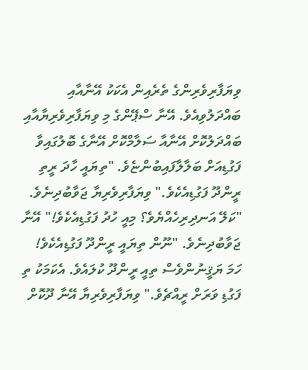ވިޔަފާރިވެރިންގެ ތެރެއިން އެކަކު އޭނާއާއި ބައްދަލުވިއެވެ. އޭނާ ސްޕޭންގެ މި ވިޔަފާރިވެރިޔާއާއި ބައްދަލުކޮށް އޭނާއާ ސަލާމްކޮށް އޭނާގެ ބޮލުގައިވާ ފަގުޑިއަށް ބަލާލާފައިބުންޏެވެ. "ތިޔައީ ހާދަ ރީތި ރީންދޫ ފަގުޑިއެކެވެ." ވިޔަފާރިވެރިޔާ ޖަވާބުދިނެވެ. "ކަލޭ އަނދިރިހެއްޔެވެ؟ މިއީ ހުދު ފަގުޑިއެކެވެ!" އޭނާ ޖަވާބުދިނެވެ. "ނޫން ތިޔައީ ރީންދޫ ފަގުޑިއެކެވެ! ހަމަ ޔަޤީނުންވެސް ތިއީ ރީންދޫ ކުލައެވެ. އެކަމަކު ތި ފަގުޑި ވަރަށް ރީއްޗެވެ." ވިޔަފާރިވެރިޔާ އޭނާ ދޫކޮށް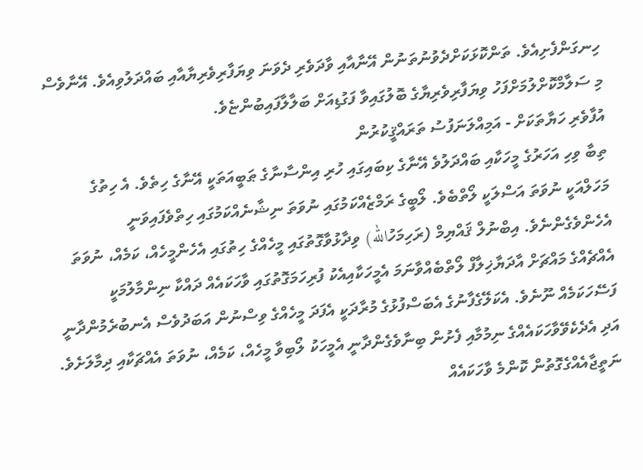ހިނގަންފެށިއެވެ. ތަންކޮޅަކަށްދެވުނުތަނުން އޭނާއާއި ވާދަވެރި ދެވަނަ ވިޔަފާރިވެރިޔާއާއި ބައްދަލުވިއެވެ. އޭނާވެސް މި ސަލާމްކޮށްލުމަށްފަހު ވިޔަފާރިވެރިޔާގެ ބޮލުގައިވާ ފަގުޑިއަށް ބަލާލާފައިބުންޏެވެ.
އުފާވެރި ހަޔާތަކަށް - އަމިއްލަނަފުސު ތަރައްޤީކުރުން
ތިބާ ވިހި އަހަރުގެ މީހަކާއި ބައްދަލުވެ އޭނާގެ ކިބައިގައި ހުރި އިންސާނާގެ ޠަބީއަތަކީ އޭނާގެ ހިތެވެ. އެ ހިތުގެ މަހަލްއަކީ ނުވަތަ އަސްލަކީ ލޯތްބެވެ. ލޯބީގެ ރަމްޒެއްކަމުގައި ނުވަތަ ނިޝާނެއްކަމުގައި ހިތްވެފައިވަނީ އެހެންވެގެންނެވެ. އިބްނުލް ޤައްޔިމް (ރަހިމަހުالله) ވިދާޅުވާގޮތުގައި މީހެއްގެ ހިތުގައި އެހެންމީހެއް، ކަމެއް، ނުވަތަ އެއްޗެއްގެ މައްޗަށް އާދަޔާޚިލާފް ލޯތްބެއްވާނަމަ އެމީހަކާއިއެކު ފުރިހަމަގޮތުގައި ވާހަކައެއް ދައްކާ ނިންމާލުމަކީ ފަސޭހަކަމެއް ނޫނެވެ. އެކަލޭގެފާނުގެ އެބަސްފުޅުގެ މުރާދަކީ އެފަދަ މީހެއްގެ ވިސްނުން އަބަދުވެސް އެނބުރެމުންދާނީ އަދި އެދެކެވޭވާހަކައެއްގެ ނިމުމާއި ފެށުން ބިނާވެގެންދާނީ އެމީހަކު ލޯބިވާ މީހެއް، ކަމެއް، ނުވަތަ އެއްޗަކާއި ދިމާލަށެވެ. ނަތީޖާއެއްގެގޮތުން ކޮންމެ ވާހަކައެއް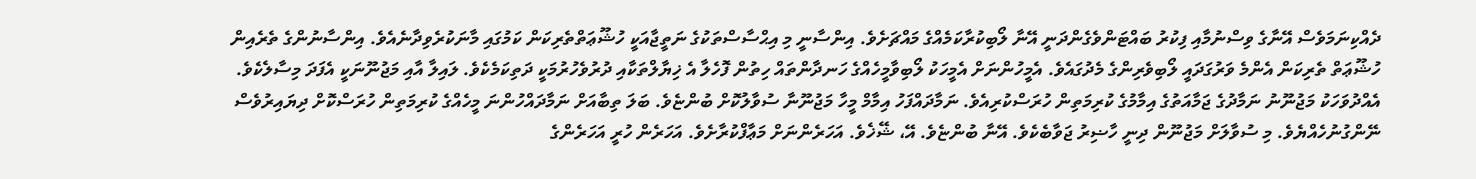ދެއްކިނަމަވެސް އޭނާގެ ވިސްނުމާއި ފިކުރު ބައްޓަންވެގެންދަނީ އޭނާ ލޯބިކުރާކަމެއްގެ މައްޗަށެވެ. އިންސާނީ މި އިޙްސާސްތަކުގެ ނަތީޖާއަކީ ހުޝޫޢަތްތެރިކަން ކަމުގައި މާނަކުރެވިދާނެއެވެ. އިންސާނުންގެ ތެރެއިން ހުޝޫޢަތް ތެރިކަން އެންމެ ވަރުގަދައީ ލޯބިވެރިންގެ މެދުގައެވެ. އެމީހުންނަށް އެމީހަކު ލޯބިވާމީހެއްގެ ހަނދާންތައް ހިތުން ފޮހެލާ އެ ޚިޔާލްތަކާއި ދުރުވެހުރުމަކީ ދަތިކަމެކެވެ. ލައިލާ އާއި މަޖުނޫނަކީ އެފަދަ މިސާލެކެވެ. އެއްދުވަހަކު މަޖުނޫނު ނަމާދުގެ ޖަމާއަތުގެ އިމާމުގެ ކުރިމަތިން ހުރަސްކުރިއެވެ. ނަމާދައްފަހު އިމާމް މީހާ މަޖުނޫނާ ސުވާލުކޮށް ބުންޏެވެ. ބަލަ ތިބާއަށް ނަމާދައްހުންނަ މީހެއްގެ ކުރިމަތިން ހުރަސްކޮށް ދިޔައިރުވެސް ނޭންގުނުހެއްޔެވެ. މި ސުވާލަށް މަޖުނޫން ދިނީ ހާޟިރު ޖަވާބެކެވެ. އޭނާ ބުންޏެވެ. އޭ، ޝޭޚެވެ. އަހަރެންނަށް މަޢާފްކުރާށެވެ. އަހަރެން ހުރީ އަހަރެންގެ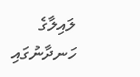ލައިލާގެ ހަނދާނުގައި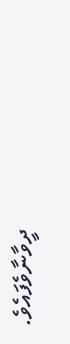ދީވާނާވެފައެވެ.